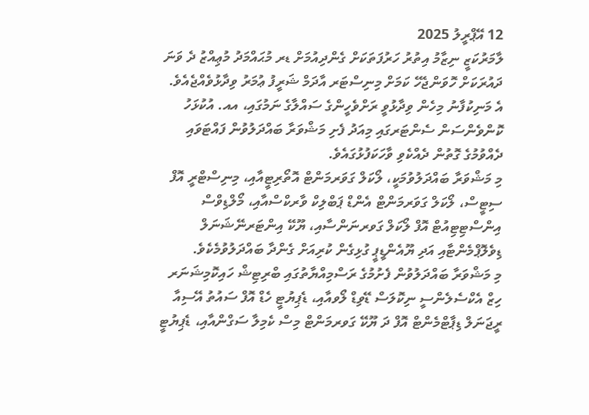12 އޭޕްރީލު 2025
ލާމަރުކަޒީ ނިޒާމު އިތުރު ހަރުފަތަކަށް ގެންދިއުމަށް ޑރ މުޙައްމަދު މުޢިއްޒު ދެ ވަނަ ދައުރަކަށް ހޮވަންޖެހޭ ކަމަށް މިނިސްޓަރ އާދަމް ޝަރީފު ޢުމަރު ވިދާޅުވެއްޖެއެވެ. އެ މަނިކުފާނު މިހެން ވިދާޅުވީ ރަށްވެހީންގެ ސައްލާގެ ނަމުގައި، އއ. އުކުޅަހު ކޮންވެންސަން ސެންޓަރގައި މިއަދު ފެށި މަޝްވަރާ ބައްދަލުވުން ފައްޓަވައި ދެއްވުމުގެ ގޮތުން ދެއްކެވި ވާހަކަފުޅުގައެވެ.
މި މަޝްވަރާ ބައްދަލުވުމަކީ، ލޯކަލް ގަވަރމަންޓް އޮތޯރިޓީއާއި، މިނިސްޓްރީ އޮފް ސިޓީސް، ލޯކަލް ގަވަރމަންޓް އެންޑް ޕަބްލިކް ވާރކްސްއާއި، މޯލްޑިވްސް އިންސްޓިޓިއުޓް އޮފް ލޯކަލް ގަވރނަންސާއި، ޔޫކޭ އިންޓަރނޭޝަނަލް ޑިވެލޮޕްމެންޓާއި އަދި ޔޫއެންޑީޕީ ގުޅިގެން ކުރިއަށް ގެންދާ ބައްދަލުވުމެކެވެ.
މި މަޝްވަރާ ބައްދަލުވުން ފެށުމުގެ ރަސްމިއްޔާތުގައި ބްރިޓިޝް ހައިކޮމިޝަނަރ ހިޒް އެކްސެލެންސީ ނިކޮލަސް ޑޭވިޑް ލޯވއާއި، ޑެޕިޔުޓީ ހެޑް އޮފް ސައުތު އޭސިއާ ރީޖަނަލް ޑިޕާޓްމެންޓް އޮފް ދަ ޔޫކޭ ގަވރމަންޓް މިސް ކެމިލާ ސަގްންއާއި، ޑެޕިޔުޓީ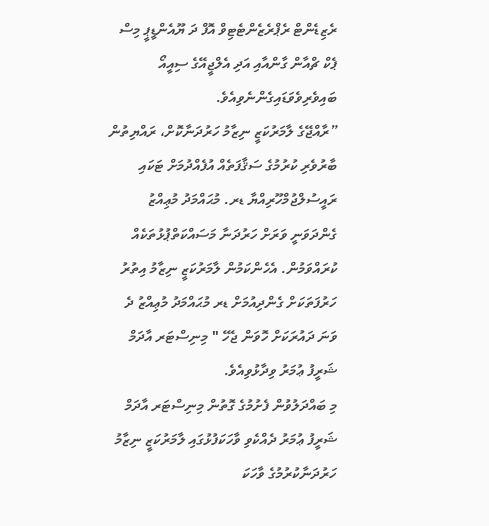ރެޒިޑެންޓް ރެޕްރެޒެންޓެޓިވް އޮފް ދަ ޔޫއެންޑީޕީ މިސް ޕެކް ޗްއާން ގާންއާއި އަދި އެލްޖީއޭގެ ސިއީއޯ ބައިވެރިވެވަޑައިގެންނެވިއެވެ.
”ރާއްޖޭގެ ލާމަރުކަޒީ ނިޒާމު ހަރުދަނާކޮށް، ރައްޔިތުން ބާރުވެރި ކުރުމުގެ ސަޤާފަތެއް އުފެއްދުމަށް ޓަކައި ރައީސުލްޖުމްހޫރިއްޔާ ޑރ. މުޙައްމަދު މުޢިއްޒު ގެންދަވަނީ ވަރަށް ހަރުދަނާ މަސައްކަތްޕުޅުތަކެއް ކުރައްވަމުން. އެހެންކަމުން ލާމަރުކަޒީ ނިޒާމު އިތުރު ހަރުފަތަކަށް ގެންދިއުމަށް ޑރ މުޙައްމަދު މުޢިއްޒު ދެ ވަނަ ދައުރަކަށް ހޮވަން ޖެހޭ " މިނިސްޓަރ އާދަމް ޝަރީފު ޢުމަރު ވިދާޅުވިއެވެ.
މި ބައްދަލުވުން ފެށުމުގެ ގޮތުން މިނިސްޓަރ އާދަމް ޝަރީފު ޢުމަރު ދެއްކެވި ވާހަކަފުޅުގައި ލާމަރުކަޒީ ނިޒާމު ހަރުދަނާކުރުމުގެ ވާހަކަ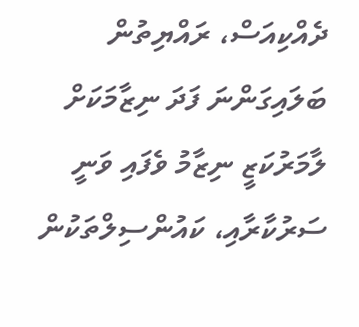ދެއްކިއަސް، ރައްޔިތުން ބަލައިގަންނަ ފަދަ ނިޒާމަކަށް ލާމަރުކަޒީ ނިޒާމު ވެފައި ވަނީ ސަރުކާރާއި، ކައުންސިލްތަކުން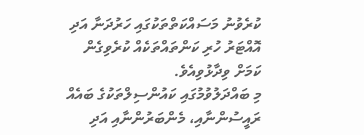ކުރެވުނު މަސައްކަތްތަކުގައި ހަރުދަނާ އަދި އޮއްޓަރު ހުރި ކަންތައްތަކެއް ކުރެވިގެން ކަމަށް ވިދާޅުވިއެވެ.
މި ބައްދަލުވުމުގައި ކައުންސިލްތަކުގެ ބައެއް ރައީސުންނާއި، މެންބަރުންނާއި އަދި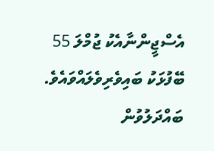އެސްޖީންނާއެކު ޖުމްލަ 55 ބޭފުޅަކު ބައިވެރިވެލައްވައެވެ. ބައްދަލުވުން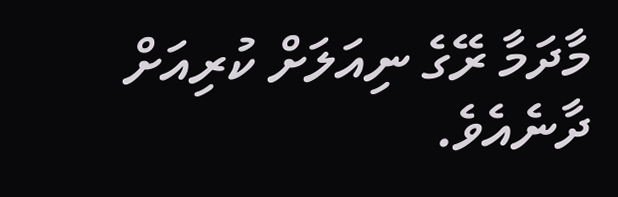މާދަމާ ރޭގެ ނިއަލަށް ކުރިއަށް ދާނެއެވެ.